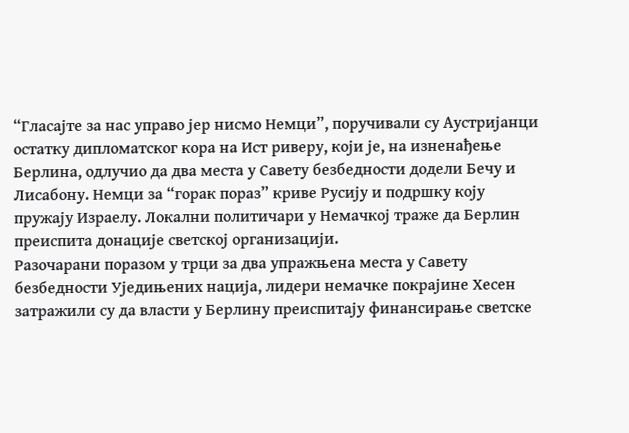“Гласајте за нас управо јер нисмо Немци”, поручивали су Аустријанци остатку дипломатског кора на Ист риверу, који је, на изненађење Берлина, одлучио да два места у Савету безбедности додели Бечу и Лисабону. Немци за “горак пораз” криве Русију и подршку коју пружају Израелу. Локални политичари у Немачкој траже да Берлин преиспита донације светској организацији.
Разочарани поразом у трци за два упражњена места у Савету безбедности Уједињених нација, лидери немачке покрајине Хесен затражили су да власти у Берлину преиспитају финансирање светске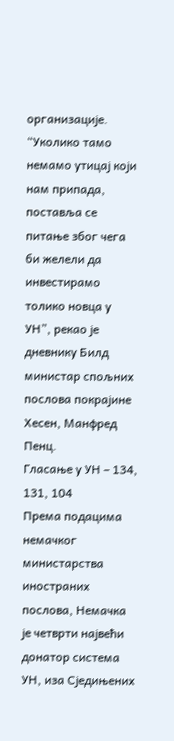организације.
“Уколико тамо немамо утицај који нам припада, поставља се питање због чега би желели да инвестирамо толико новца у УН”, рекао је дневнику Билд министар спољних послова покрајине Хесен, Манфред Пенц.
Гласање у УН – 134, 131, 104
Према подацима немачког министарства иностраних послова, Немачка је четврти највећи донатор система УН, иза Сједињених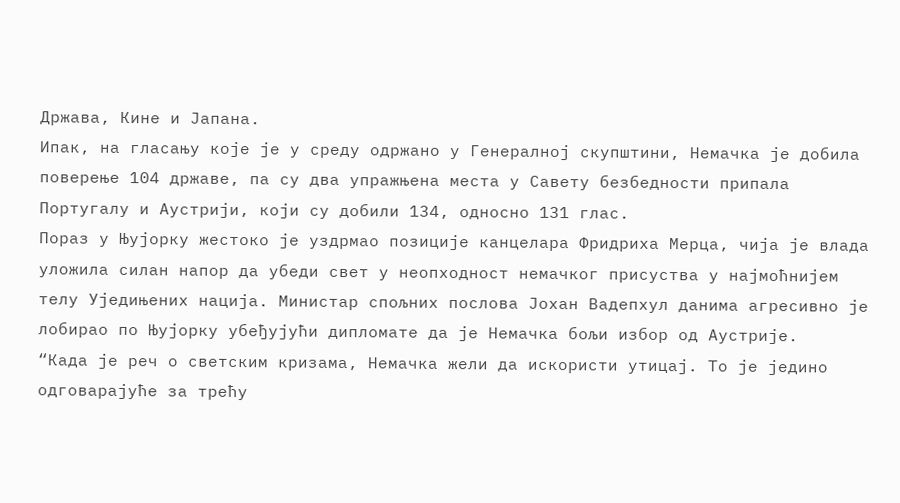Држава, Кине и Јапана.
Ипак, на гласању које је у среду одржано у Генералној скупштини, Немачка је добила поверење 104 државе, па су два упражњена места у Савету безбедности припала Португалу и Аустрији, који су добили 134, односно 131 глас.
Пораз у Њујорку жестоко је уздрмао позиције канцелара Фридриха Мерца, чија је влада уложила силан напор да убеди свет у неопходност немачког присуства у најмоћнијем телу Уједињених нација. Министар спољних послова Јохан Вадепхул данима агресивно је лобирао по Њујорку убеђујући дипломате да је Немачка бољи избор од Аустрије.
“Када је реч о светским кризама, Немачка жели да искористи утицај. То је једино одговарајуће за трећу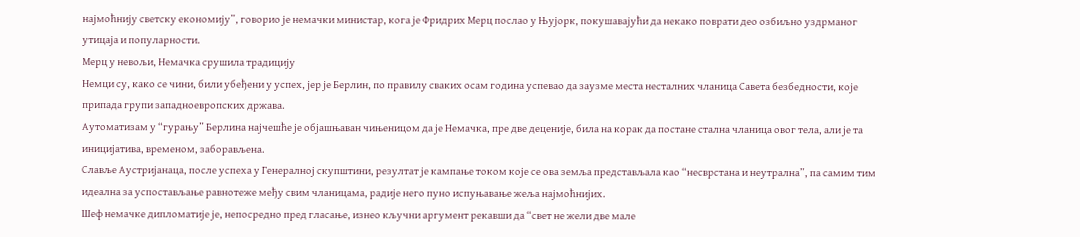најмоћнију светску економију”, говорио је немачки министар, кога је Фридрих Мерц послао у Њујорк, покушавајући да некако поврати део озбиљно уздрманог утицаја и популарности.
Мерц у невољи, Немачка срушила традицију
Немци су, како се чини, били убеђени у успех, јер је Берлин, по правилу сваких осам година успевао да заузме места несталних чланица Савета безбедности, које припада групи западноевропских држава.
Аутоматизам у “гурању” Берлина најчешће је објашњаван чињеницом да је Немачка, пре две деценије, била на корак да постане стална чланица овог тела, али је та иницијатива, временом, заборављена.
Славље Аустријанаца, после успеха у Генералној скупштини, резултат је кампање током које се ова земља представљала као “несврстана и неутрална”, па самим тим идеална за успостављање равнотеже међу свим чланицама, радије него пуно испуњавање жеља најмоћнијих.
Шеф немачке дипломатије је, непосредно пред гласање, изнео кључни аргумент рекавши да “свет не жели две мале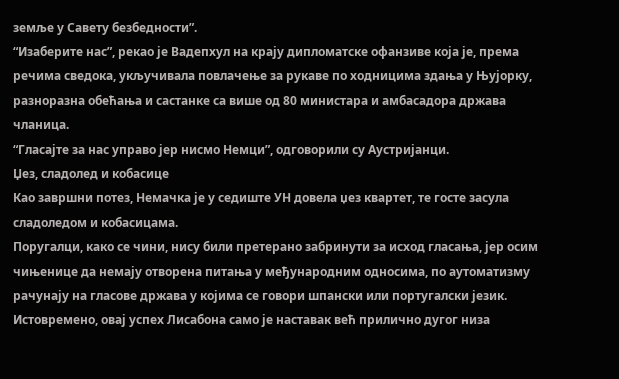земље у Савету безбедности”.
“Изаберите нас”, рекао је Вадепхул на крају дипломатске офанзиве која је, према речима сведока, укључивала повлачење за рукаве по ходницима здања у Њујорку, разноразна обећања и састанке са више од 80 министара и амбасадора држава чланица.
“Гласајте за нас управо јер нисмо Немци”, одговорили су Аустријанци.
Џез, сладолед и кобасице
Као завршни потез, Немачка је у седиште УН довела џез квартет, те госте засула сладоледом и кобасицама.
Поругалци, како се чини, нису били претерано забринути за исход гласања, јер осим чињенице да немају отворена питања у међународним односима, по аутоматизму рачунају на гласове држава у којима се говори шпански или португалски језик.
Истовремено, овај успех Лисабона само је наставак већ прилично дугог низа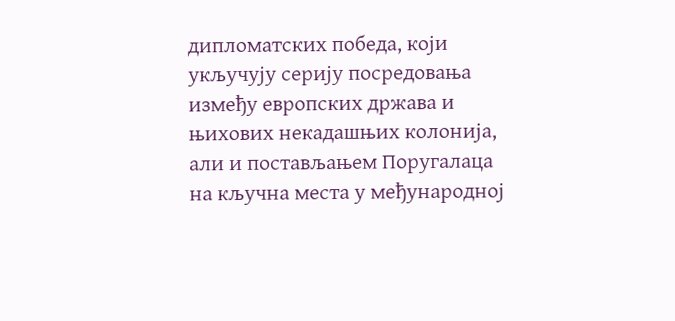дипломатских победа, који укључују серију посредовања између европских држава и њихових некадашњих колонија, али и постављањем Поругалаца на кључна места у међународној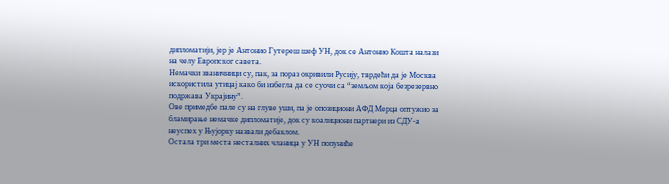дипломатији, јер је Антонио Гутереш шеф УН, док се Антонио Кошта налази на челу Европског савета.
Немачки званичници су, пак, за пораз окривили Русију, тврдећи да је Москва искористила утицај како би избегла да се суочи са “земљом која безрезервно подржава Украјину”.
Ове примедбе пале су на глуве уши, па је опозициони АФД Мерца оптужио за бламирање немачке дипломатије, док су коалициони партнери из СДУ-а неуспех у Њујорку назвали дебаклом.
Остала три места несталних чланица у УН попуниће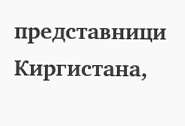представници Киргистана,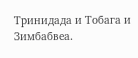Тринидада и Тобага и Зимбабвеа.